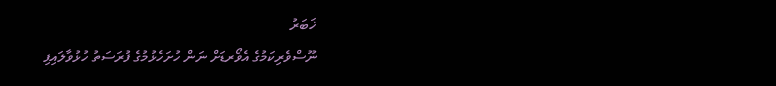ޚަބަރު
ނޫސްވެރިކަމުގެ އެވޯރޑަށް ނަން ހުށަހެޅުމުގެ ފުރަސަތު ހުޅުވާލައިފި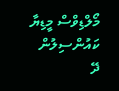މޯލްޑިވްސް މީޑިޔާ ކައުންސިލުން ދޭ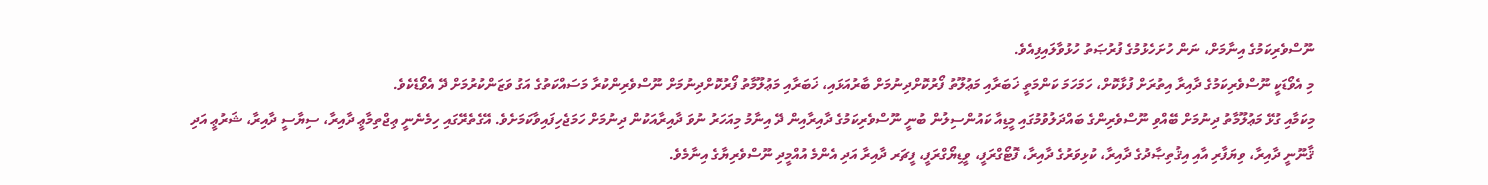ނޫސްވެރިކަމުގެ އިނާމަށް، ނަން ހުށަހެޅުމުގެ ފުރުޞަތު ހުޅުވާލައިފިއެވެ.
މި އެވޯޑަކީ ނޫސްވެރިކަމުގެ ދާއިރާ އިތުރަށް ފުޅާކޮށް، ހަމަހަމަ ކަންމަތީ ޚަބަރާއި މަޢުލޫތު ފޯރުކޮށްދިނުމަށް ބާރުއަޅައި، ޚަބަރާއި މަޢުލޫމާތު ފޯރުކޮށްދިނުމަށް ނޫސްވެރިންކުރާ މަސައްކަތުގެ އަގު ވަޒަންކުރުމަށް ދޭ އެވޯޑެކެވެ.
މިކަމާއި ގުޅޭ މަޢުލޫމާތު ދިނުމަށް ބޭއްވި ނޫސްވެރިންގެ ބައްދަލުވުމުގައި މީޑިއާ ކައުންސިލުން ބުނީ ނޫސްވެރިކަމުގެ ދާއިރާއިން ދޭ އިނާމު މިއަހަރު ނުވަ ދާއިރާއަކުން ދިނުމަށް ހަމަޖެހިފައިވާކަމަށެވެ. އޭގެތެރޭގައި ހިމެނެނީ ޢިޖްތިމާޢީ ދާއިރާ، ސިޔާސީ ދާއިރާ، ޝަރުޢީ އަދި ޤާނޫނީ ދާއިރާ، ވިޔަފާރި އާއި އިޤުތިޞާދުގެ ދާއިރާ، ކުޅިވަރުގެ ދާއިރާ، ފޮޓޯގްރަފީ، ވީޑިޔޯގްރަފީ، ފީޗަރ ދާއިރާ އަދި އެންމެ އުއްމީދި ނޫސްވެރިޔާގެ އިނާމެވެ.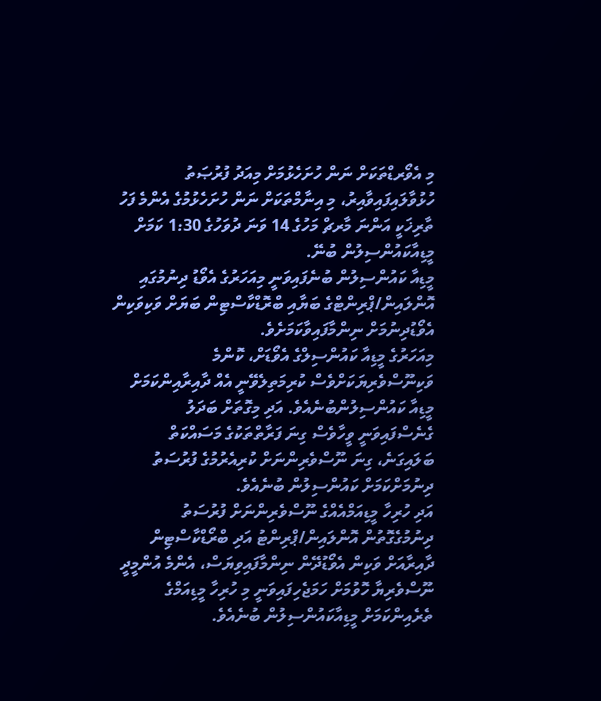މި އެވޯރޑްތަކަށް ނަން ހުށަހެޅުމަށް މިއަދު ފުރުޞަތު ހުޅުވާލައިފައިވާއިރު، މި އިނާމްތަކަށް ނަން ހުށަހެޅުމުގެ އެންމެ ފަހު ތާރިޚަކީ އަންނަ މާރޗް މަހުގެ 14 ވަނަ ދުވަހުގެ 1:30 ކަމަށް މީޑިއާކައުންސިލުން ބުނޭ.
މީޑިއާ ކައުންސިލުން ބުނެފައިވަނީ މިއަހަރުގެ އެވޯޑު ދިނުމުގައި އޮންލައިން/ޕްރިންޓްގެ ބަޔާއި ބްރޮޑްކާސްޓިން ބަޔަށް ވަކިވަކިން އެވޯޑުދިނުމަށް ނިންމާފައިވާކަމަށެވެ.
މިއަހަރުގެ މީޑިއާ ކައުންސިލްގެ އެވޯޑަށް، ކޮންމެ ވަކިނޫސްވެރިޔަކަށްވެސް ކުރިމަތިލެވޭނީ އެއް ދާއިރާއިންކަމަށް މީޑިއާ ކައުންސިލުންބުނެއެވެ. އަދި މިގޮތަށް ބަދަލު ގެނެސްފައިވަނީ ވީހާވެސް ގިނަ ފަރާތްތަކުގެ މަސައްކަތް ބަލައިގަނެ، ގިނަ ނޫސްވެރިންނަށް ކުރިއެރުމުގެ ފުރުސަތު ދިނުމަށްކަމަށް ކައުންސިލުން ބުނެއެވެ.
އަދި ހުރިހާ މީޑިއަމްއެއްގެ ނޫސްވެރިންނަށް ފުރުސަތު ދިނުމުގެގޮތުން އޮންލައިން/ޕްރިންޓު އަދި ބްރޯޑްކާސްޓިން ދާއިރާއަށް ވަކިން އެވޯޑުދޭން ނިންމާފައިވިޔަސް، އެންމެ އުންމީދީ ނޫސްވެރިޔާ ހޮވުމަށް ހަމަޖެހިފައިވަނީ މި ހުރިހާ މީޑިއަމްގެ ތެރެއިންކަމަށް މީޑިއާކައުންސިލުން ބުނެއެވެ.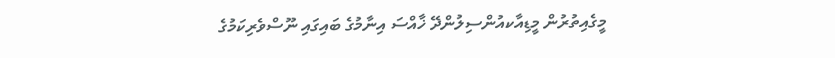މީގެއިތުރުން މީޑިއާކއުންސިލުންދޭ ޚާއްސަ އިނާމުގެ ބައިގައި ނޫސްވެރިކަމުގެ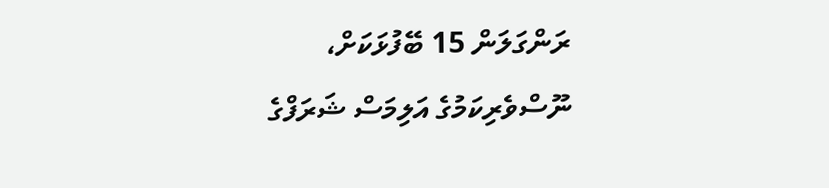ރަންގަލަން 15 ބޭފުޅަކަށް، ނޫސްވެރިކަމުގެ އަލިމަސް ޝަރަފްގެ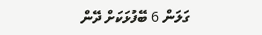ގަލަން 6 ބޭފުޅަކަށް ދޭން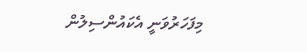މިފަހަރުވަނީ އެކައުންސިލުން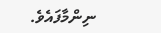ނިންމާފައެވެ.